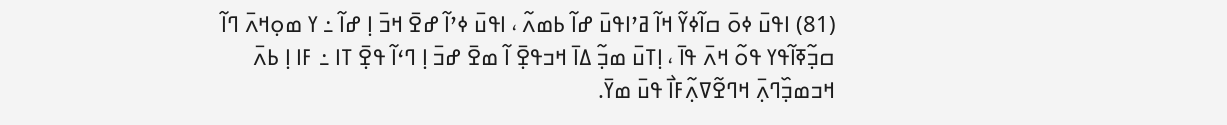(81) ߊߟߎ߫ ߦߋ߫ ߛߊ߬ߦߌ߬ ߞߊ߬ ߥߴߊߟߎ߫ ߝߊ߬ ߕߘߍ߬ ، ߊߟߎ߫ ߦߴߊ߬ ߝߐ߫ ߞߏ߫ ߊ߲ ߝߊ߬ ߸ ߌ ߘߋ߲ߞߍ߫ ߣߊ߬ ߛߏ߲߬ߧߊ߬ߟߌ ߟߋ߬ ߞߍ߫ ߟߊ߫ ، ߊ߲ߠߎ߫ ߘߏ߲߬ ߡߊ߫ ߞߏߟߐ߲߫ ߊ߬ ߘߐ߫ ߝߏ߫ ߊ߲ ߣߵߊ߬ ߟߐ߲߫ ߠߊ ߸ ߓߊ ߊ߲ ߕߍ߫ ߞߏߘߏ߲߰ߣߍ߲߫ ߞߣߐ߬ߜߍ߲߬ߓߊ߯ ߟߎ߫ ߘߌ߫.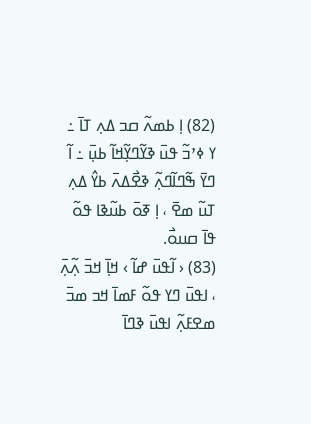(82) ߊ߲ ߕߘߍ߬ ߛߏ ߡߍ߲ ߠߊ߫ ߸ ߌ ߦߴߏ߬ ߟߎ߫ ߢߌ߬ߣߌ߲߬ߞߊ߬ ߕߎ߲߫ ߸ ߊ߬ ߣߌ߫ ߒ߬ߣߊ߬ߣߍ߲߬ ߢߐ߯ߡߍ߫ ߕߌ߮ ߡߍ߲ ߠߎ߬ ߘߐ߫ ، ߊ߲ ߧߋ߫ ߕߎ߬ߢߊ ߟߋ߬ ߟߊ߫ ߛߎߋ߯.
(83) ‹ ߊ߬ߟߎ߫ ߝߊ߬ › ߞߊ߲߫ ߞߏ߫ ߍ߲߬ߍ߲߫ ، ߊߟߎ߫ ߣߌ ߟߋ߬ ߓߘߊ߫ ߞߏ ߘߏ߫ ߘߐߓߍ߲߬ ߊߟߎ߫ ߢߣߊ߫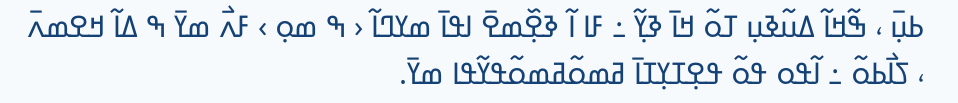ߕߎ߲߫ ، ߒ߬ߞߊ߬ ߡߎ߬ߢߎ߲ ߠߋ߬ ߞߊ߫ ߢߌ߲߬ ߸ ߓߊ ߊ߬ ߢߐ߲߰ߘߐ߫ ߊߟߊ߫ ߘߌߣߊ߬ ‹ ߒ ߘߋ߲ › ߓߍ߯ ߘߌ߫ ߒ ߡߊ߬ ߞߐߘߍ߫ ، ߖߊ߯ߕߋ߬ ߸ ߊ߬ߟߋ ߟߋ߬ ߟߐ߲ߠߌ߲ߠߊ߫ ߥߘߋ߬ߥߘߋ߬ߟߌ߬ߟߊ ߘߌ߫.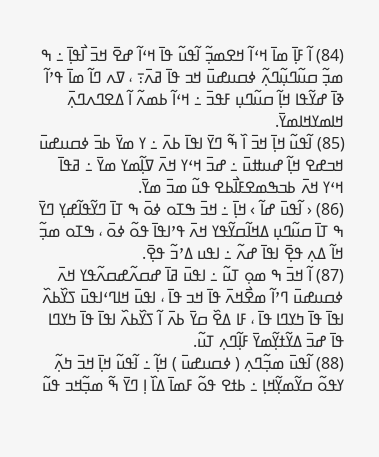(84) ߊ߬ ߓߊ߲߫ ߘߊ߫ ߞߵߊ߬ ߞߐߘߏ߲߬ ߊ߬ߟߎ߬ ߟߊ߫ ߞߵߊ߬ ߝߐ߫ ߞߏ߫ ߊ߯ߟߊ߲߫ ߸ ߒ ߘߏ߲߬ ߛߎ߬ߣߎ߲߬ߣߍ߲߬ ߦߛߎߝߎ߫ ߞߏ ߟߊ߫ ߥߍ߫߹ ، ߜߍ ߣߊ߬ ߘߊ߫ ߟߴߊ߬ ߢߊ߫ ߝߌ߬ߟߊ ߞߊ߲߬ ߛߎ߬ߣߎ߲ ߓߟߏ߫ ߸ ߞߵߊ߬ ߕߘߍ߬ ߊ߬ ߡߐߣߍߣߍ߲߫ ߞߊߘߌߞߊߘߌ߫.
(85) ߊ߬ߟߎ߬ ߞߊ߲߫ ߞߏ߫ ߊ߰ ߒ߬ ߣߌ߫ ߊߟߊ߫ ߕߍ߫ ߸ ߌ ߘߌ߫ ߕߏ߫ ߦߛߎߝߎ߫ ߞߏߝߐ ߞߊ߲߬ ߝߎߚߎ߫ ߸ ߝߏ߫ ߞߵߌ ߞߍ߫ ߜߊ߲߬ߘߌ ߘߌ߫ ߸ ߥߟߊ߫ ߞߵߌ ߞߍ߫ ߕߏߒߘߐߓߊ߯ߕߐ ߟߎ߬ ߘߏ߫ ߘߌ߫.
(86) ‹ ߊ߬ߟߎ߫ ߝߊ߬ › ߞߊ߲߫ ߸ ߞߏ߫ ߒߠߋ ߦߋ߫ ߒ ߠߊ߫ ߣߌ߬ߟߊ߬ߝߌ߲ ߣߌ߫ ߒ ߠߊ߫ ߛߎ߬ߣߎ߲ ߡߞߊ߬ߛߌ߬ߟߌ ߞߍ߫ ߟߴߊߟߊ߫ ߟߋ߬ ߦߋ߫ ، ߒߠߋ ߘߏ߲߬ ߞߊ߬ ߡߍ߲ ߟߐ߲߫ ߊߟߊ߫ ߝߍ߬ ߸ ߊߟߎ ߡߴߏ߬ ߟߐ߲߫.
(87) ߊ߬ ߞߏ߫ ߒ ߘߋ߲ ߠߎ߬ ߸ ߊߟߎ߫ ߥߊ߫ ߝߛߍ߬ߝߛߍ߬ߟߌ ߞߍ߫ ߦߛߎߝߎ߫ ߣߴߊ߬ ߘߐ߯ߞߍ߫ ߟߊ߫ ߞߏ ߟߊ߫ ، ߊߟߎ߫ ߞߊߣߵߊߟߎ߫ ߖߌ߰ߕߍ߰ ߊߟߊ߫ ߟߊ߫ ߤߌߣߊ ߟߊ߫ ، ߓߊ ߡߐ߰ ߛߌ߫ ߕߍ߫ ߊ߬ ߖߌ߰ߕߍ߰ ߊߟߊ߫ ߟߊ߫ ߤߌߣߊ ߟߊ߫ ߝߏ߫ ߡߌ߬ߙߌ߲߬ߘߌ߫ ߓߊ߲߬ߣߍ߲ ߠߎ߬.
(88) ߊ߬ߟߎ߫ ߘߏ߲߬ߣߍ߲ ( ߦߛߎߝߎ߫ ) ߞߊ߲߬ ߸ ߊ߬ߟߎ߬ ߞߊ߲߫ ߞߏ߫ ߤߍ߲߬ ߌߟߋ߬ ߛߌ߬ߘߌ߲߬ߞߊ߲ ߸ ߕߙߐ ߟߋ߬ ߓߘߊ߫ ߡߊ߰ ߊ߲ ߣߌ߫ ߒ߬ ߘߏ߲߬ߞߏ ߟߎ߬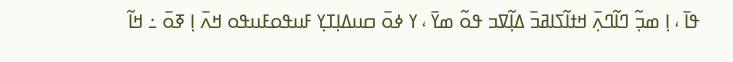ߟߊ߫ ، ߊ߲ ߘߏ߲߬ ߣߊ߬ߣߍ߲߫ ߞߙߊ߬ߖߊߥߏ߫ ߡߊ߲߬ߜߏ ߟߋ߬ ߘߌ߫ ، ߌ ߦߋ߫ ߛߎߡߊ߲ߠߌ߲ ߓߎߟߋߓߎߟߋ ߞߍ߫ ߊ߲ ߧߋ߫ ߸ ߞߊ߬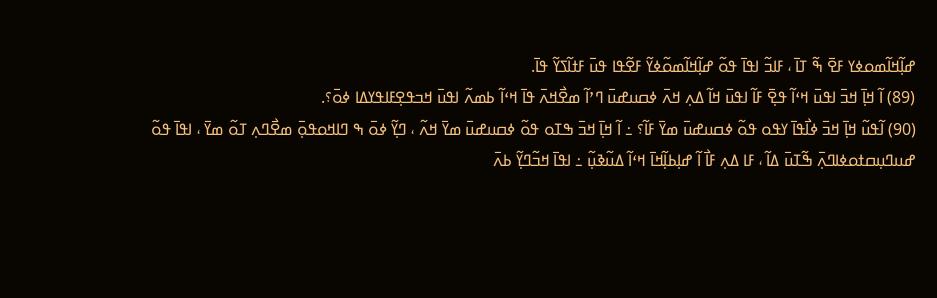ߝߊ߲߬ߞߊ߬ߘߋߦߌ ߓߐ߫ ߒ߬ ߠߊ߫ ، ߓߊߏ߬ ߊߟߊ߫ ߟߋ߬ ߝߊ߲߬ߞߊ߬ߘߋ߬ߦߌ߬ ߓߐ߬ߟߊ ߟߎ߫ ߓߙߊ߬ߖߌ߬ ߟߊ߫.
(89) ߊ߬ ߞߊ߲߫ ߞߏ߫ ߊߟߎ߫ ߞߵߊ߬ ߟߐ߲߫ ߓߊ߬ ߊߟߎ߫ ߞߊ߬ ߡߍ߲ ߞߍ߫ ߦߛߎߝߎ߫ ߣߴߊ߬ ߘߐ߯ߞߍ߫ ߟߊ߫ ߞߵߊ߬ ߕߘߍ߬ ߊߟߎ߫ ߞߏߟߐ߲ߓߊߟߌߡߊ ߦߋ߫؟.
(90) ߊ߬ߟߎ߬ ߞߊ߲߫ ߞߏ߫ ߦߊ߯ߟߊ߫ ߌߟߋ ߟߋ߬ ߦߛߎߝߎ߫ ߘߌ߫ ߓߊ߬؟ ߸ ߊ߬ ߞߊ߲߫ ߞߏ߫ ߒߠߋ ߟߋ߬ ߦߛߎߝߎ߫ ߘߌ߫ ߞߍ߬ ، ߣߌ߲߬ ߦߋ߫ ߒ ߣߊߞߋߟߋ߲߫ ߘߐ߯ߣߍ߲ ߠߋ߬ ߘߌ߫ ، ߊߟߊ߫ ߟߋ߬ ߝߎߣߎ߲ߛߙߋߦߊߣߍ߲߫ ߒ߬ߠߎ߫ ߡߊ߬ ، ߓߊ ߡߍ߲ ߓߊ߯ ߊ߬ ߝߊ߲ߕߊ߲߬ߞߊ߫ ߞߵߊ߬ ߡߎ߬ߢߎ߲߬ ߸ ߊߟߊ߫ ߞߏ߬ߣߌ߲߬ ߕߍ߫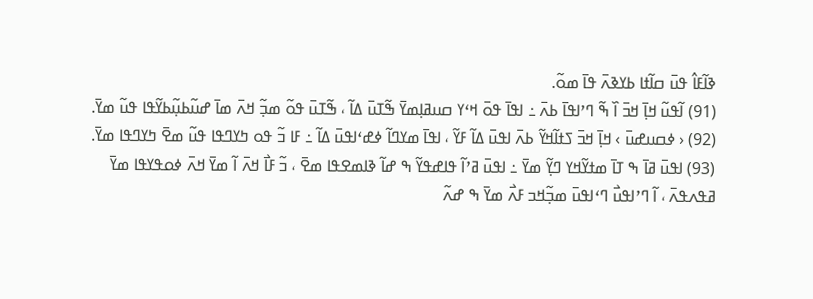ߢߊ߬ߓߊ߮ ߟߎ߫ ߛߊ߬ߙߊ ߕߌߢߍ߫ ߟߊ߫ ߘߋ߬.
(91) ߊ߬ߟߎ߬ ߞߊ߲߫ ߞߏ߫ ߊ߰ ߒ߬ ߣߴߊߟߊ߫ ߕߍ߫ ߸ ߊߟߊ߫ ߟߋ߫ ߞߵߌ ߛߎߥߊ߲ߘߌ߫ ߒ߬ߠߎ߫ ߡߊ߬ ، ߒ߬ߠߎ߫ ߟߋ߬ ߘߏ߲߬ ߞߍ߫ ߘߊ߫ ߝߎ߬ߕߎ߲߬ߕߌ߬ߟߊ ߟߎ߬ ߘߌ߫.
(92) ‹ ߦߛߎߝߎ߫ › ߞߊ߲߫ ߞߏ߫ ߖߙߊ߬ߞߌ߬ ߕߍ߫ ߊߟߎ߫ ߡߊ߬ ߓߌ߬ ، ߊߟߊ߫ ߘߌߣߊ߬ ߦߝߵߊߟߎ߫ ߡߊ߬ ߸ ߓߊ ߏ߬ ߟߋ ߤߌߣߟߊ ߟߎ߬ ߘߐ߫ ߤߌߣߟߊ ߘߌ߫.
(93) ߊߟߎ߫ ߥߊ߫ ߒ ߠߊ߫ ߘߙߌ߬ߞߌ ߣߌ߲߬ ߘߌ߫ ߸ ߊߟߎ߫ ߥߴߊ߬ ߟߊߝߟߌ߬ ߒ ߝߊ߬ ߢߊߘߐߟߊ ߘߐ߫ ، ߏ߬ ߓߊ߯ ߞߍ߫ ߊ߬ ߘߌ߫ ߞߍ߫ ߦߋߟߌߟߊ ߘߌ߫ ߥߟߍߟߍ߫ ، ߊ߬ ߣߴߊߟߎ߯ ߣߵߊߟߎ߫ ߘߏ߲߬ߞߏ ߓߍ߯ ߘߌ߫ ߒ ߝߍ߬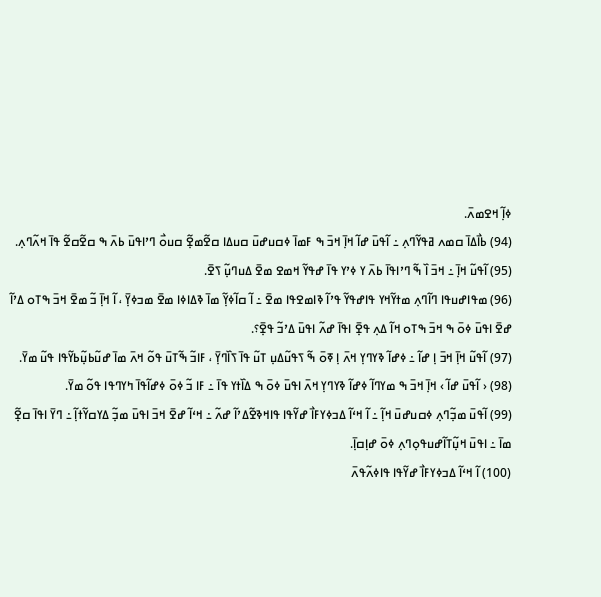ߦߊ߲߬ ߞߐߘߍ߫.
(94) ߕߊ߯ߡߊ߫ ߛߘߍ ߥߟߌ߬ߣߍ߲ ߸ ߊ߬ߟߎ߫ ߝߊ߬ ߞߊ߲߫ ߞߏ߫ ߒ ߓߘߊ߫ ߦߛߎߝߎ߫ ߛߎߡߊ ߛߐ߬ߘߐ߲߬ ߛߎߋ߯ ߣߴߊߟߎ߫ ߕߍ߫ ߒ ߛߐ߬ߛߐ߬ ߟߊ߫ ߞߍ߬ߣߍ߲.
(95) ߊ߬ߟߎ߬ ߞߊ߲߫ ߸ ߞߏ߫ ߊ߰ ߒ߬ ߣߴߊߟߊ߫ ߕߍ߫ ߌ ߦߴߌ ߟߊ߫ ߝߟߌ߬ ߞߘߐ ߘߐ߫ ߡߎߣߎ߲߬ ߖߐ߫.
(96) ߘߟߊߝߎߟߊ ߣߊ߬ߣߍ߲ ߘߙߌ߬ߞߌ ߟߊߝߟߌ߬ ߟߴߊ߬ ߢߊߘߐߟߊ ߘߐ߫ ߸ ߊ߬ ߛߊ߬ߦߌ߲߬ ߘߊ߫ ߢߡߊߦߊ ߘߐ߫ ߘߏߦߌ߲߫ ، ߊ߬ ߞߊ߲߫ ߏ߬ ߘߐ߫ ߞߏ߫ ߒߠߋ ߡߴߊ߬ ߝߐ߫ ߊߟߎ߫ ߦߋ߫ ߒ ߞߏ߫ ߒߠߋ ߞߊ߬ ߡߍ߲ ߟߐ߲߫ ߊߟߊ߫ ߝߍ߬ ߊߟߎ߫ ߡߴߏ߬ ߟߐ߲߫؟.
(97) ߊ߬ߟߎ߬ ߞߊ߲߫ ߞߏ߫ ߊ߲ ߝߊ߬ ߸ ߦߝߊ߬ ߢߌߣߌ߲ ߞߍ߫ ߊ߲ ߧߋ߫ ߒ߬ ߖߟߎ߬ߡߎ߲ ߠߎ߬ ߟߊ߫ ߖߊ߰ߣߌ߲߫ ، ߓߊߏ߬ ߒ߬ߠߎ߫ ߟߋ߬ ߞߍ߫ ߘߊ߫ ߝߎ߬ߕߎ߲߬ߕߌ߬ߟߊ ߟߎ߬ ߘߌ߫.
(98) ‹ ߊ߬ߟߎ߫ ߝߊ߬ › ߞߊ߲߫ ߞߏ߫ ߒ ߘߌߣߊ߬ ߦߝߊ߬ ߢߌߣߌ߲ ߞߍ߫ ߊߟߎ߫ ߦߋ߫ ߒ ߡߊ߰ߙߌ ߟߊ߫ ߸ ߓߊ ߏ߬ ߦߋ߫ ߦߝߊ߬ߟߊ߫ ߤߌߣߟߊ ߟߋ߬ ߘߌ߫.
(99) ߊ߬ߟߎ߫ ߘߏ߲߬ߣߍ߲ ߦߛߎߝߎ߫ ߞߊ߲߬ ߸ ߊ߬ ߞߵߊ߬ ߡߏߦߌߓߊ߯ ߝߌ߬ߟߊ ߟߊߞߢߐ߬ߡߴߊ߬ ߝߍ߬ ߸ ߞߵߊ߬ ߝߐ߫ ߞߏ߫ ߊߟߎ߫ ߘߏ߲߬ ߡߌߛߌ߬ߙߊ߲߬ ߸ ߣߌ߫ ߊߟߊ߫ ߛߐ߲߬ ߘߊ߫ ߸ ߊߟߎ߫ ߞߎ߲߬ߠߊ߬ߝߎߟߋ߲ߣߍ߲ ߦߋ߫ ߝߊ߲ߛߊ߲߫.
(100) ߊ߬ ߞߵߊ߬ ߡߏߦߌߓߊ߯ ߝߌ߬ߟߊ ߟߊߦߍ߬ߟߍ߫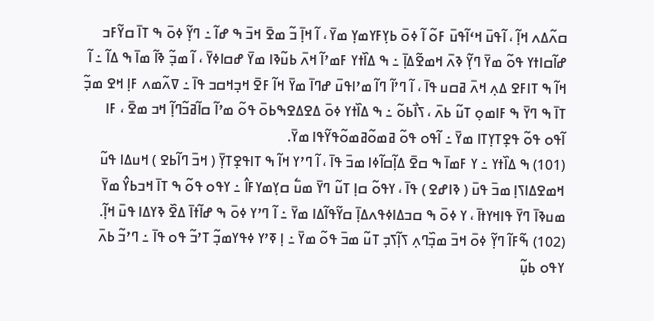ߛߍ߬ߡߍ ߞߊ߲߬ ، ߊ߬ߟߎ߫ ߞߵߊ߬ߟߎ߫ ߓߋ߬ ߊ߬ ߦߋ߫ ߕߌ߲ߓߌߘߌ߲ ߘߌ߫ ، ߊ߬ ߞߊ߲߫ ߏ߬ ߘߐ߫ ߞߏ߫ ߒ ߝߊ߬ ߸ ߣߌ߲߬ ߦߋ߫ ߒ ߠߊ߫ ߛߌ߬ߓߏ ߝߊ߬ߛߊߙߌ ߟߋ߬ ߘߌ߫ ߣߌ߲߬ ߢߍ߫ ߞߘߐ߬ߡߊ߲߫ ߸ ߒ ߡߊ߰ߙߌ ߓߘߴߊ߬ ߞߍ߫ ߕߎ߬ߢߊ ߘߌ߫ ߝߛߊߦߌ߫ ، ߊ߬ ߘߏ߲߬ ߢߊ߬ ߘߊ߫ ߒ ߡߊ߬ ߸ ߊ߬ ߞߊ߬ ߒ ߠߊߓߐ ߡߍ߲ ߞߍ߫ ߥߛߎ ߟߊ߫ ، ߊ߬ ߣߴߊ߬ ߣߊ߬ ߘߴߊߟߎ߫ ߝߣߊ߫ ߘߌ߫ ߞߊ߬ ߓߐ߫ ߞߏ߲ߞߛߏ ߟߊ߫ ߸ ߜߍ߬ߘߍ ߓߊ߲ ߞߐ ߘߏ߲߬ ߠߊ߫ ߒ ߣߌ߫ ߒ ߓߊߘߋ߲ ߠߎ߬ ߕߍ߫ ، ߖߊ߯ߕߋ߬ ߸ ߒ ߡߊ߰ߙߌ ߦߋ߫ ߡߐߡߐߒߕߋ߫ ߟߋ߬ ߘߴߊ߬ ߛߊ߬ߥߏ߬ߣߊ߲߬ ߞߏ ߘߐ߫ ، ߓߊ ߊ߬ߟߋ ߟߋ߬ ߟߐ߲ߠߌ߲ߠߊ ߘߌ߫ ߸ ߊ߬ߟߋ ߟߋ߬ ߥߘߋ߬ߥߘߋ߬ߟߌ߬ߟߊ ߘߌ߫.
(101) ߒ ߡߊ߰ߙߌ ߸ ߌ ߓߘߊ߫ ߒ ߛߐ߫ ߡߊ߲߬ߛߊ߬ߦߊ ߘߏ߫ ߟߊ߫ ، ߊ߬ ߣߴߌ ߞߊ߬ ߒ ߠߊߟߐ߲ߠߌ߲߫ ( ߞߏ߫ ߣߊ߬ߕߐ ) ߞߎߡߊ ߟߎ߬ ߞߘߐߡߊߖߊ߲ ߘߏ߫ ߟߎ߫ ( ߢߊߝߐ ) ߟߊ߫ ، ߌߟߋ߬ ߛߊ߲ ߠߎ߬ ߣߌ߫ ߘߎ߱ ߛߌ߲ߘߌߓߊ߮ ߸ ߌߟߋ ߟߋ߬ ߒ ߠߊ߫ ߞߏߕߌ߮ ߘߌ߫ ߘߎߢߊ߫ ߣߌ߫ ߟߊߞߌߙߊ߫ ، ߌ ߦߋ߫ ߒ ߛߏߡߊߦߟߍߡߊ߲߫ ߛߌ߬ߟߊ߬ߡߊ ߘߌ߫ ߸ ߊ߬ ߣߴߌ ߦߋ߫ ߒ ߝߊ߬ߙߊ߫ ߡߐ߰ ߢߌߡߊ ߟߎ߫ ߞߊ߲߬.
(102) ߒ߬ߓߊ߬ ߣߌ߲߬ ߦߋ߫ ߞߏ߫ ߘߏ߲߰ߣߍ߲ ߖߊ߲߬ߖߏ߲ ߠߎ߬ ߘߏ߫ ߟߋ߬ ߘߌ߫ ߸ ߊ߲ ߧߴߌ ߦߟߌߘߏ߲߬ ߠߴߏ߬ ߟߋ ߟߊ߫ ߸ ߣߴߏ߬ ߕߍ߫ ߌߟߋ ߕߎ߲߬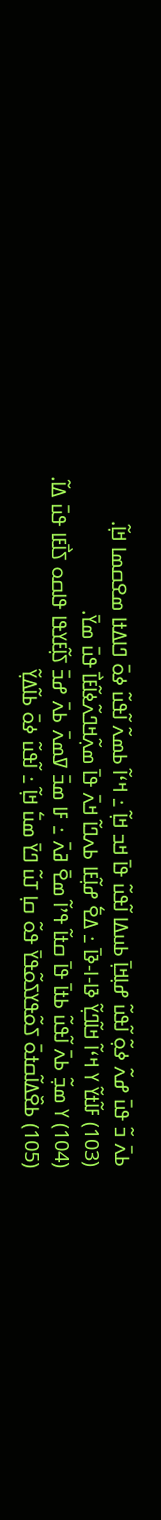ߕߍ߫ ߏ߬ ߟߎ߫ ߝߍ߬ ߦߋ߲߬ ߊ߬ߟߎ߬ ߝߊ߲ߞߊ߲߫ ߕߎߡߊ ߊ߬ߟߎ߬ ߟߊ߫ ߞߏ ߞߊ߲߬ ߸ ߞߵߊ߬ ߕߘߍ߬ ߊ߬ߟߎ߬ ߦߋ߫ ߣߊߡߙߊ ߘߐߛߘߊ ߞߊ߲߬.
(103) ߓߊ߬ߙߌ߬ ߌ ߞߵߊ߬ ߞߊ߬ߣߌ߲߬ ߢߊ-ߊ-ߢߊ߫ ߸ ߡߐ߱ ߝߊ߲߬ߓߊ ߕߍߣߊ߬ ߞߍ߫ ߟߊ߫ ߘߍ߲߬ߞߣߍ߬ߦߊ߬ߓߊ߯ ߟߎ߫ ߘߌ߫.
(104) ߌ ߘߏ߲߬ ߕߍ߫ ߊ߬ߟߎ߬ ߕߙߊ߫ ߟߊ߫ ߛߙߊ߬ ߟߴߊ߬ ߘߐ߫ ߥߍ߫ ߸ ߓߊ ߘߏ߫ ߜߘߍ߫ ߕߍ߫ ߝߏ߫ ߖߊ߲߬ߓߌߟߊ ߟߊߛߋ ߖߊ߯ߓߊ ߟߎ߫ ߡߊ߬.
(105) ߕߐ߰ߡߊ߬ߛߙߋ߫ ߖߋ߬ߟߌߖߋ߬ߟߌ߫ ߟߋ߬ ߛߊ߲ ߠߎ߬ ߣߌ߫ ߘߎ߱ ߞߊ߲߬ ߸ ߊ߬ߟߎ߬ ߦߋ߫ ߕߊ߬ߡߌ߲߬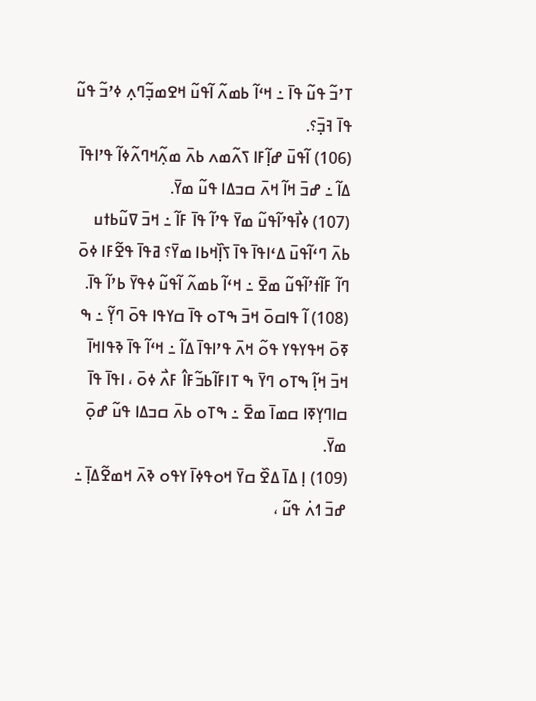ߠߴߏ߬ ߟߎ߬ ߟߊ߫ ߸ ߞߵߊ߬ ߕߘߍ߬ ߊ߬ߟߎ߬ ߞߐߘߏ߲߬ߣߍ߲ ߦߴߏ߬ ߟߎ߬ ߟߊ߫ ߔߏ߲߫؟.
(106) ߊ߬ߟߎ߫ ߝߊ߲߬ߓߊ ߖߍ߬ߘߍ ߕߍ߫ ߘߍ߲߬ߞߣߍ߬ߦߊ߬ ߟߴߊߟߊ߫ ߡߊ߬ ߸ ߝߏ߫ ߞߊ߬ ߞߍ߫ ߛߏߡߊ ߟߎ߬ ߘߌ߫.
(107) ߦߊ߯ߟߴߊ߬ߟߎ߬ ߘߌ߫ ߟߴߊ߬ ߟߊ߫ ߓߊ߬ ߸ ߞߏ߫ ߜߎ߬ߕߙߎ ߕߍ߫ ߣߵߊ߬ߟߎ߫ ߡߵߊߟߊ߫ ߟߊ߫ ߖߊ߲߰ߞߕߊ ߘߌ߫؟ ߥߟߊ߫ ߟߐ߬ߓߊ ߦߋ߫ ߣߊ߬ ߓߊ߬ߙߴߊ߬ߟߎ߬ ߘߐ߫ ߸ ߞߵߊ߬ ߕߘߍ߬ ߊ߬ߟߎ߬ ߦߟߌ߫ ߕߴߊ߬ ߟߊ߫.
(108) ߊ߬ ߟߊߛߋ߫ ߞߏ߫ ߒߠߋ ߟߊ߫ ߛߌߟߊ ߟߋ߫ ߣߌ߲߬ ߸ ߒ ߧߋ߫ ߞߟߌߟߌ ߟߋ߬ ߞߍ߫ ߟߴߊߟߊ߫ ߡߊ߬ ߸ ߞߵߊ߬ ߟߊ߫ ߢߟߊߞߊ߫ ߞߏ߫ ߞߊ߲߬ ߒߠߋ ߣߌ߫ ߒ ߠߊߓߊ߬ߕߏ߬ߓߊ߮ ߓߍ߯ ߦߋ߫ ، ߊߟߊ߫ ߟߊ߫ ߛߊߣߌ߲ߧߊ ߛߘߊ߫ ߘߐ߫ ߸ ߒߠߋ ߕߍ߫ ߛߏߡߊ ߟߎ߬ ߝߋ߲߫ ߘߌ߫.
(109) ߊ߲ ߡߊ߫ ߡߐ߰ ߛߌ߫ ߞߋߟߦߊ߫ ߌߟߋ ߢߍ߫ ߞߘߐ߬ߡߊ߲߫ ߸ ߝߏ߫ ߗߍ߭ ߟߎ߬ ،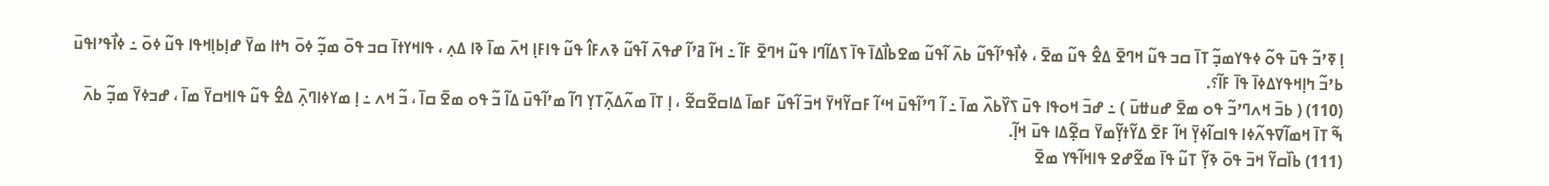ߊ߲ ߧߴߏ߬ ߟߎ߫ ߟߋ߬ ߦߟߌߘߏ߲߬ ߠߊ߫ ߛߏ ߟߎ߬ ߞߣߐ߫ ߡߐ߮ ߟߎ߬ ߘߐ߫ ، ߦߊ߯ߟߴߊ߬ߟߎ߬ ߕߍ߫ ߊ߬ߟߎ߬ ߘߐߕߊ߯ߡߊ߫ ߟߊ߫ ߖߡߊ߬ߣߊ ߟߎ߬ ߞߣߐ߫ ߓߊ߬ ߸ ߞߊ߬ ߥߴߊ߬ ߝߟߍ߫ ߊ߬ߟߎ߬ ߢߍߓߊ߮ ߟߎ߬ ߟߊߓߊ߲ ߞߍ߫ ߘߊ߫ ߢߊ ߡߍ߲ ، ߟߊߞߌߙߊ߫ ߛߏ ߟߋ߫ ߘߏ߲߬ ߦߋ߫ ߤߙߊ ߘߌ߫ ߝߊ߲ߕߊ߲ߞߟߊ ߟߎ߬ ߦߋ߫ ߸ ߦߊ߯ߟߴߊߟߎ߫ ߕߴߏ߬ ߤߊ߲ߞߟߌߡߦߊ߫ ߟߊ߫ ߓߊ߬؟.
(110) ( ߕߏ߫ ߞߍߣߴߏ߬ ߟߋ ߘߐ߫ ߝߎߚߎ߫ ) ߸ ߝߏ߫ ߞߋߟߊ ߟߎ߫ ߖߌ߰ߕߍ߰ ߘߊ߫ ߸ ߊ߬ ߣߴߊ߬ߟߎ߫ ߞߵߊ߬ ߓߛߌ߬ߞߌ߫ ߞߏ߫ ߊ߬ߟߎ߬ ߓߘߊ߫ ߡߊߛߐ߬ߛߐ߬ ، ߊ߲ ߠߊ߫ ߘߍ߬ߡߍ߲߬ߠߌ߲ ߣߊ߬ ߘߴߊ߬ߟߎ߫ ߡߊ߬ ߏ߬ ߟߋ ߘߐ߫ ߛߊ߫ ، ߏ߬ ߞߍ ߸ ߊ߲ ߘߌߦߊߣߍ߲߫ ߡߐ߮ ߟߎ߬ ߟߊߞߛߌ߫ ߘߊ߫ ، ߝߏߦߌ߫ ߘߏ߲߬ ߕߍ߫ ߒ߬ ߠߊ߫ ߞߘߊ߬ߜߟߍ߬ߦߊ ߟߊߛߊ߬ߦߌ߲߫ ߞߊ߬ ߓߐ߫ ߡߌ߬ߙߌ߲߬ߘߌ߫ ߛߐ߲߬ߡߊ ߟߎ߫ ߞߊ߲߬.
(111) ߕߊ߰ߛߌ߬ ߞߏ߫ ߟߋ߫ ߢߌ߲߬ ߠߎ߬ ߟߊ߫ ߘߐ߬ߝߐ ߟߊߞߊ߬ߟߌ ߘߐ߫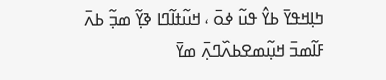ߤߊ߲ߞߟߌ߫ ߕߌ߮ ߟߎ߬ ߦߋ߫ ، ߞߎ߬ߙߊ߬ߣߊ ߢߌ߲߬ ߘߏ߲߬ ߕߍ߫ ߓߊ߬ߘߏ߫ ߞߎ߲߬ߘߐߕߍ߰ߣߍ߲߫ ߘߌ߫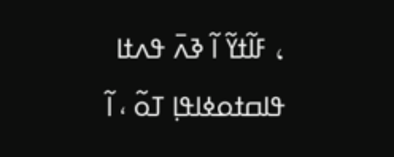، ߓߊ߬ߙߌ߬ ߊ߬ ߢߍ߫ ߟߍߙߊ ߟߊߛߙߋߦߊߟߊ߲ ߠߋ߬ ، ߊ߬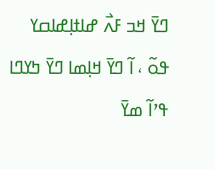ߣߌ߫ ߞߏ ߓߍ߯ ߝߊߙߊ߲ߝߊߛߌ ߟߋ߬ ، ߊ߬ ߣߌ߫ ߞߊ߲ߘߊ ߣߌ߫ ߤߌߣߊ ߟߴߊ߬ ߘߌ߫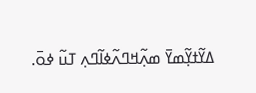ߡߌ߬ߙߌ߲߬ߘߌ߫ ߘߍ߲߬ߞߣߍ߬ߦߊ߬ߣߍ߲ ߠߎ߬ ߦߋ߫.